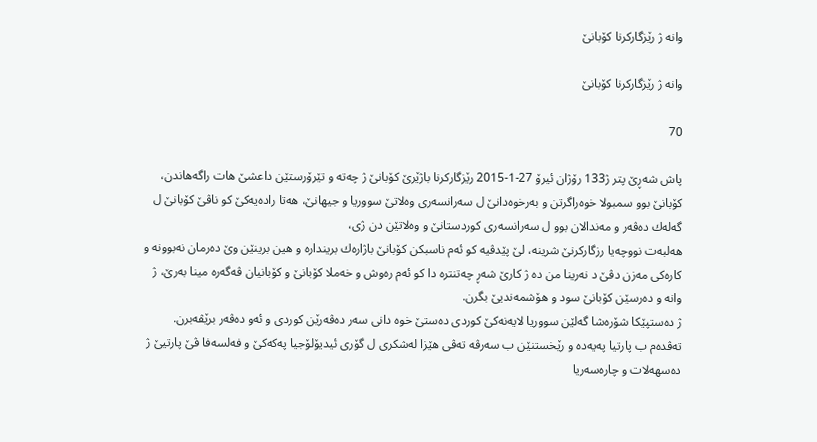وانه‌ ژ رێزگاركرنا كۆبانێ

وانه‌ ژ رێزگاركرنا كۆبانێ

70

پاش شه‌ڕێ پتر ژ133 رۆژان ئیرۆ 27-1-2015 رێزگاركرنا باژێرێ كۆبانێ ژ چه‌ته‌ و تێرۆرستێن داعشێ هات راگه‌هاندن، كۆبانێ بوو سمبولا خوه‌راگرتن و به‌رخوه‌دانێ ل سه‌رانسه‌ری وه‌لاتێ سووریا و جیهانێ، هه‌تا راده‌یه‌كێ كو ناڤێ كۆبانێ ل گه‌له‌ك ده‌ڤه‌ر و مه‌ندالان بوو ل سه‌رانسه‌ری كوردستانێ و وه‌لاتێن دن ژی،
هه‌لبه‌ت نووچه‌یا رزگاركرنێ شرینه‌، لێ پێدڤیه‌ كو ئه‌م ناسبكن كۆبانێ باژاره‌ك برینداره‌ و هین برینێن وێ ده‌رمان نه‌بوونه‌ و كاره‌كی مه‌زن دڤێ د نه‌رینا من ده‌ ژ كارێ شه‌ڕ چه‌تنتره‌ دا كو ئه‌م ره‌وش و خه‌ملا كۆبانێ و كۆبانیان ڤه‌گه‌ره‌ مینا به‌رێ، ژ وانه‌ و ده‌رسێن كۆبانێ سود و هۆشمه‌ندیێ بگرن.
ژ ده‌ستپێكا شۆره‌شا گه‌لێن سووریا لایه‌نه‌كێ كوردی ده‌ستێ خوه‌ دانی سه‌ر ده‌ڤه‌رێن كوردی و ئه‌و ده‌ڤه‌ر برێڤه‌برن. ته‌ڤده‌م ب پارتیا په‌یه‌ده‌ و رێخستنێن ب سه‌رڤه‌ ته‌ڤی هێزا له‌شكری ل گۆری ئیدیۆلۆجیا په‌كه‌كێ و فه‌لسه‌فا ڤێ پارتیێ ژ ده‌سهه‌لات و چاره‌سه‌ریا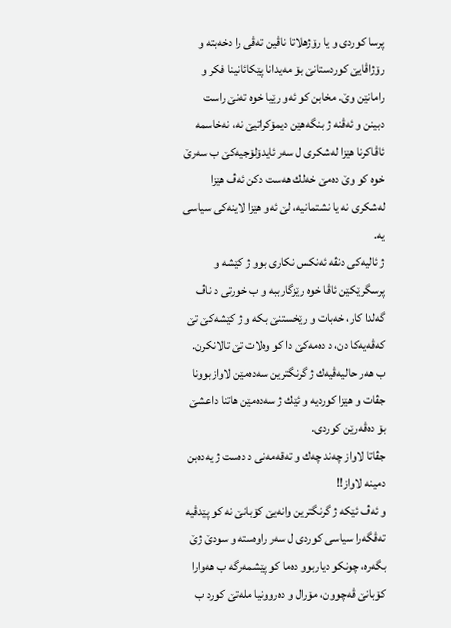پرسا كوردی و یا رۆژهلاتا ناڤین ته‌ڤی را دخه‌بته‌ و رۆژاڤایێ كوردستانێ بۆ مه‌یدانا پێكائانینا فكر و رامانێن وێ. مخابن كو ئه‌و رێیا خوه‌ ته‌نێ راست دبینن و ئه‌ڤنه‌ ژ بنگه‌هێن دیمۆكراتیێ نه‌، نه‌خاسمه‌ ئاڤاكرنا هێزا له‌شكری ل سه‌ر ئایدۆلۆجیه‌كێ ب سه‌رێ خوه‌ كو وێ ده‌مێ خه‌لك هه‌ست دكن ئه‌ڤ هێزا له‌شكری نه‌ یا نشتمانیه‌، لێ ئه‌و هێزا لاینه‌كی سیاسی یه‌.
ژ ئالیه‌كی دنڤه‌ ئه‌نكس نكاری بوو ژ كێشه‌ و پرسگرێكێن ئاڤا خوه‌ رێزگارببه‌ و ب خورتی د ناڤ گه‌لدا كار، خه‌بات و رێخستنێ بكه‌ و ژ كێشه‌كێ تێ كه‌ڤه‌یه‌كا دن، د ده‌مه‌كێ دا كو وه‌لات تێ تالانكرن.
ب هه‌ر حالیه‌ڤیه‌ك ژ گرنگترین سه‌ده‌مێن لاوازبوونا جڤات و هێزا كوردیه‌ و ئێك ژ سه‌ده‌مێن هاتنا داعشێ بۆ ده‌ڤه‌رێن كوردی.
جڤاتا لاواز چه‌ند چه‌ك و ته‌قه‌مه‌نی د ده‌ست ژ یه‌ده‌بن دمینه‌ لاواز!!
و ئه‌ڤ ئێكه‌ ژ گرنگترین وانه‌یێ كۆبانێ نه‌ كو پێدڤیه‌ ته‌ڤگه‌را سیاسی كوردی ل سه‌ر راوه‌سته‌ و سودێ ژێ بگه‌ره‌، چونكو دیاربوو ده‌ما كو پێشمه‌رگه‌ ب هه‌وارا كۆبانێ ڤه‌چوون، مۆرال و ده‌روونیا مله‌تێ كورد ب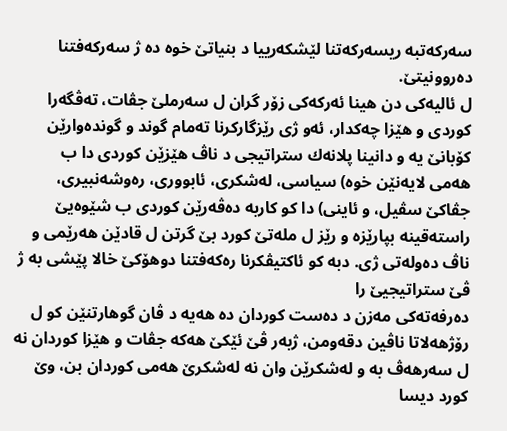سه‌ركه‌تبه‌ ریسه‌ركه‌تنا لێشكه‌رییا د بنیاتێ خوه‌ ده‌ ژ سه‌ركه‌فتنا ده‌روونیتێ.
ل ئالیه‌كی دن هینا ئه‌ركه‌كی زۆر گران ل سه‌رملێ جڤات، ته‌ڤگه‌را كوردی و هێزا چه‌كدار، ئه‌و ژی رێزگاركرنا ته‌مام گوند و گونده‌وارێن كۆبانێ یه‌ و دانینا پلانه‌ك ستراتیجی د ناڤ هێزێن كوردی دا ب هه‌می لایه‌نێن خوه‌) سیاسی، له‌شكری، ئابووری، ره‌وشه‌نبیری، جڤاكێ سڤیل، و ئاینی) دا كو كاربه‌ ده‌ڤه‌رێن كوردی ب شێوه‌یێ راسته‌قینه‌ بپارێزه‌ و رێز ل مله‌تێ كورد بێ گرتن ل قادێن هه‌رێمی و ناڤ ده‌وله‌تی ژی. دبه‌ كو ئاكتیڤكرنا ره‌كه‌فتنا دوهۆكێ خالا پێشی به‌ ژ ڤێ ستراتیجیێ را
ده‌رفه‌ته‌كی مه‌زن د ده‌ست كوردان ده‌ هه‌یه‌ د ڤان گوهارتنێن كو ل رۆژهه‌لاتا ناڤین دقه‌ومن، ژبه‌ر ڤێ ئێكێ هه‌كه‌ جڤات و هێزا كوردان نه‌ ل سه‌رهه‌ڤ به‌ و له‌شكرێن وان نه‌ له‌شكرێ هه‌می كوردان بن، وێ كورد دیسا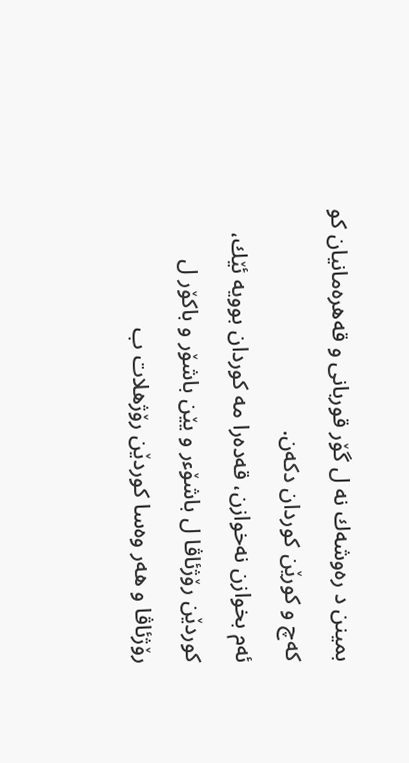بمینن د ره‌وشه‌ك نه‌ ل گۆر قوربانی و قه‌هره‌مانیان كو كه‌چ و كورێن كوردان دكه‌ن.
ئه‌م بخوازن نه‌خوازن، قه‌ده‌را مه‌ كوردان بوویه‌ ئێك، كوردێن رۆژئاڤا ل باشۆءر و یێن باشۆر و باكۆر ل رۆژئاڤا و هه‌ر وه‌سا كوردێن رۆژهلات ب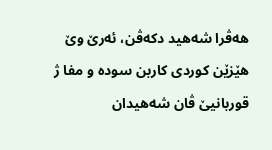هه‌ڤرا شه‌هید دكه‌ڤن، ئه‌رێ وێ هێزێن كوردی كاربن سوده‌ و مفا ژ قوربانیێ ڤان شه‌هیدان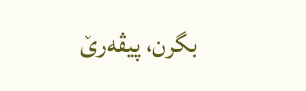بگرن، پیڤه‌رێ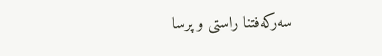سه‌ركه‌فتنا راستی و پرسا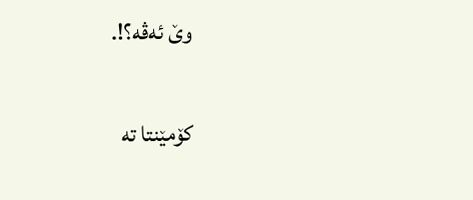وێ ئه‌ڤه‌؟!.

کۆمێنتا تە